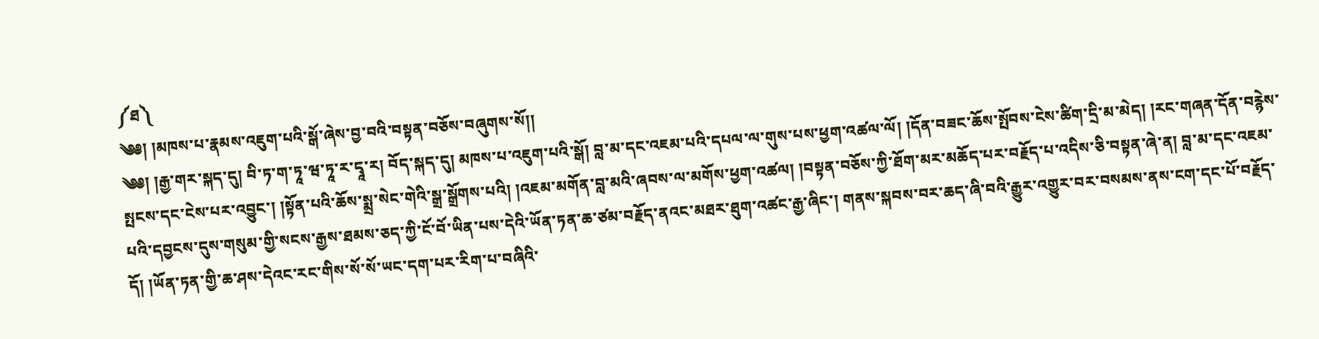༼ཐ༽
༄༅། །མཁས་པ་རྣམས་འཇུག་པའི་སྒོ་ཞེས་བྱ་བའི་བསྟན་བཅོས་བཞུགས་སོ།།
༄༅། །རྒྱ་གར་སྐད་དུ། བི་ཏ་ག་ཏཱ་ཝ་ཏཱ་ར་དྭཱ་ར། བོད་སྐད་དུ། མཁས་པ་འཇུག་པའི་སྒོ། བླ་མ་དང་འཇམ་པའི་དཔལ་ལ་གུས་པས་ཕྱག་འཚལ་ལོ། །དོན་བཟང་ཆོས་སྤོབས་ངེས་ཚིག་དྲི་མ་མེད། །རང་གཞན་དོན་བརྙེས་སྤངས་དང་ངེས་པར་འབྱུང་། །སྟོན་པའི་ཆོས་སྨྲ་སེང་གེའི་སྒྲ་སྒྲོགས་པའི། །འཇམ་མགོན་བླ་མའི་ཞབས་ལ་མགོས་ཕྱག་འཚལ། །བསྟན་བཅོས་ཀྱི་ཐོག་མར་མཆོད་པར་བརྗོད་པ་འདིས་ཅི་བསྟན་ཞེ་ན། བླ་མ་དང་འཇམ་པའི་དབྱངས་དུས་གསུམ་གྱི་སངས་རྒྱས་ཐམས་ཅད་ཀྱི་ངོ་བོ་ཡིན་པས་དེའི་ཡོན་ཏན་ཆ་ཙམ་བརྗོད་ནའང་མཐར་ཐུག་འཚང་རྒྱ་ཞིང་། གནས་སྐབས་བར་ཆད་ཞི་བའི་རྒྱུར་འགྱུར་བར་བསམས་ནས་ངག་དང་པོ་བརྗོད་དོ། །ཡོན་ཏན་གྱི་ཆ་ཤས་དེའང་རང་གིས་སོ་སོ་ཡང་དག་པར་རིག་པ་བཞིའི་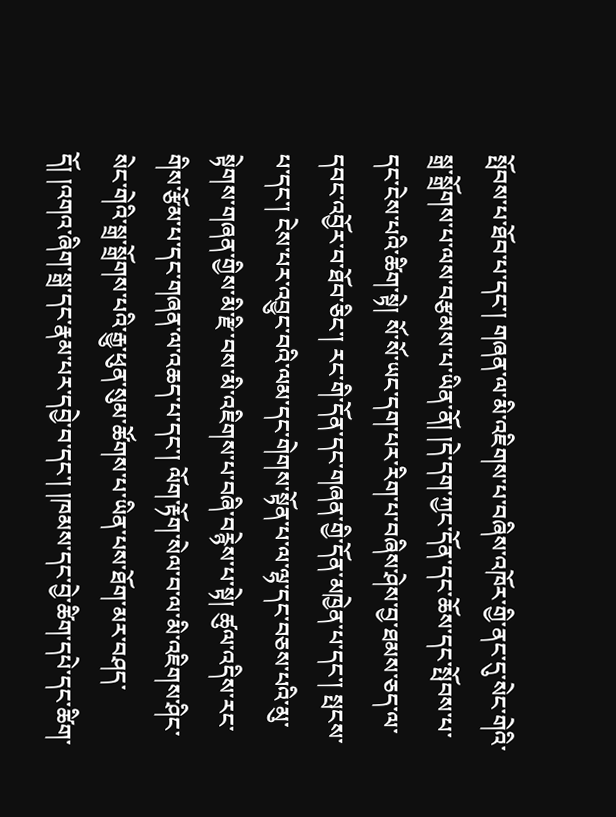སྤོབས་པ་ཐོབ་པ་དང་། གཞན་ལ་མི་འཇིགས་པ་བཞིས་འཁོར་གྱི་ནང་དུ་སེང་གེའི་སྒྲ་སྒྲོགས་པ་ལས་བརྩམས་པ་ཡིན་ནོ། །དེ་དག་ཀྱང་དོན་དང་ཆོས་དང་སྤོབས་པ་དང་ངེས་པའི་ཚིག་སྟེ། སོ་སོ་ཡང་དག་པར་རིག་པ་བཞིས་ཤེས་བྱ་ཐམས་ཅད་ལ་དབང་འབྱོར་བ་ཐོབ་ཅིང་། རང་གི་དོན་དང་གཞན་གྱི་དོན་མཁྱེན་པ་དང་། སྤངས་པ་དང་། ངེས་པར་འབྱུང་བའི་ལམ་དང་གེགས་སྟོན་པ་ལ་ལྷ་དང་བཅས་པའི་མུ་སྟེགས་གཞན་གྱིས་མི་རྫི་བས་མི་འཇིགས་པ་བཞི་བརྙེས་པ་སྟེ། ཚུལ་འདིས་རང་གིས་རྩོམ་པ་དང་གཞན་ལ་འཆད་པ་དང་། ལོག་རྟོག་སེལ་བ་ལ་མི་འཇིགས་ཤིང་སེང་གེའི་སྒྲ་སྒྲོགས་པའི་རྒྱུ་ཕུན་སུམ་ཚོགས་པ་ཡིན་པས་ཐོག་མར་བཤད་དོ། །འགའ་ཞིག་སྒྲ་དང་རྣམ་པར་དབྱེ་བ་དང་། །ཁམས་དང་བྱེ་ཚིག་དཔེ་དང་ཚིག་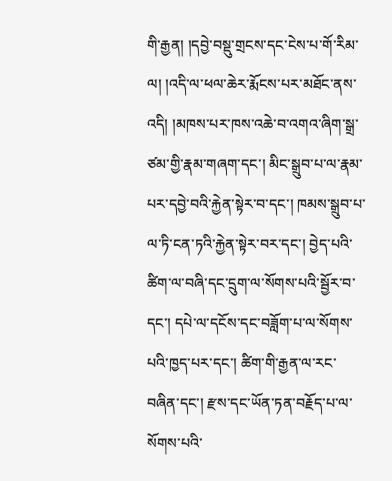གི་རྒྱན། །དབྱེ་བསྡུ་གྲངས་དང་ངེས་པ་གོ་རིམ་ལ། །འདི་ལ་ཕལ་ཆེར་རྨོངས་པར་མཐོང་ནས་འདི། །མཁས་པར་ཁས་འཆེ་བ་འགའ་ཞིག་སྒྲ་ཙམ་གྱི་རྣམ་གཞག་དང་། མིང་སྒྲུབ་པ་ལ་རྣམ་པར་དབྱེ་བའི་རྐྱེན་སྟེར་བ་དང་། ཁམས་སྒྲུབ་པ་ལ་ཏི་ངན་ཏའི་རྐྱེན་སྟེར་བར་དང་། བྱེད་པའི་ཚིག་ལ་བཞི་དང་དྲུག་ལ་སོགས་པའི་སྦྱོར་བ་དང་། དཔེ་ལ་དངོས་དང་བཟློག་པ་ལ་སོགས་པའི་ཁྱད་པར་དང་། ཚིག་གི་རྒྱན་ལ་རང་བཞིན་དང་། རྫས་དང་ཡོན་ཏན་བརྗོད་པ་ལ་སོགས་པའི་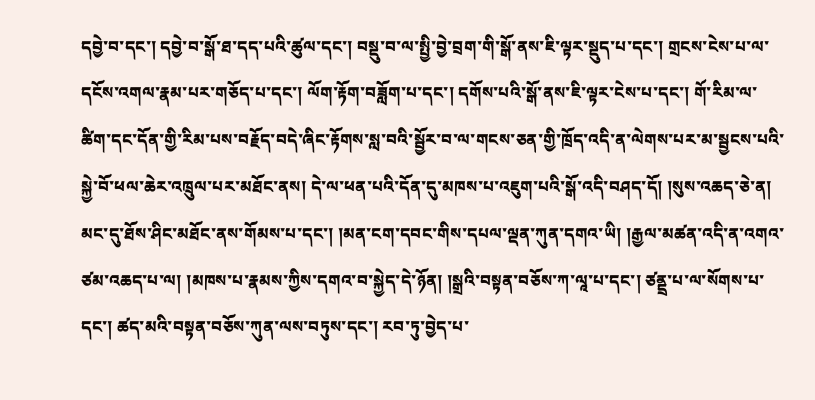དབྱེ་བ་དང་། དབྱེ་བ་སྒོ་ཐ་དད་པའི་ཚུལ་དང་། བསྡུ་བ་ལ་སྤྱི་བྱེ་བྲག་གི་སྒོ་ནས་ཇི་ལྟར་སྡུད་པ་དང་། གྲངས་ངེས་པ་ལ་དངོས་འགལ་རྣམ་པར་གཅོད་པ་དང་། ལོག་རྟོག་བཟློག་པ་དང་། དགོས་པའི་སྒོ་ནས་ཇི་ལྟར་ངེས་པ་དང་། གོ་རིམ་ལ་ཚིག་དང་དོན་གྱི་རིམ་པས་བརྗོད་བདེ་ཞིང་རྟོགས་སླ་བའི་སྦྱོར་བ་ལ་གངས་ཅན་གྱི་ཁྲོད་འདི་ན་ལེགས་པར་མ་སྦྱངས་པའི་སྐྱེ་བོ་ཕལ་ཆེར་འཁྲུལ་པར་མཐོང་ནས། དེ་ལ་ཕན་པའི་དོན་དུ་མཁས་པ་འཇུག་པའི་སྒོ་འདི་བཤད་དོ། །སུས་འཆད་ཅེ་ན། མང་དུ་ཐོས་ཤིང་མཐོང་ནས་གོམས་པ་དང་། །མན་ངག་དབང་གིས་དཔལ་ལྡན་ཀུན་དགའ་ཡི། །རྒྱལ་མཚན་འདི་ན་འགའ་ཙམ་འཆད་པ་ལ། །མཁས་པ་རྣམས་ཀྱིས་དགའ་བ་སྐྱེད་དེ་ཉོན། །སྒྲའི་བསྟན་བཅོས་ཀ་ལཱ་པ་དང་། ཙནྡྲ་པ་ལ་སོགས་པ་དང་། ཚད་མའི་བསྟན་བཅོས་ཀུན་ལས་བཏུས་དང་། རབ་ཏུ་བྱེད་པ་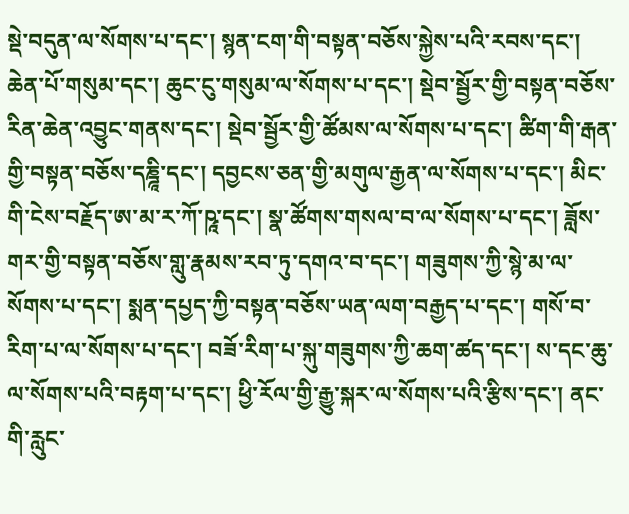སྡེ་བདུན་ལ་སོགས་པ་དང་། སྙན་ངག་གི་བསྟན་བཅོས་སྐྱེས་པའི་རབས་དང་། ཆེན་པོ་གསུམ་དང་། ཆུང་ངུ་གསུམ་ལ་སོགས་པ་དང་། སྡེབ་སྦྱོར་གྱི་བསྟན་བཅོས་རིན་ཆེན་འབྱུང་གནས་དང་། སྡེབ་སྦྱོར་གྱི་ཚོམས་ལ་སོགས་པ་དང་། ཚིག་གི་རྒན་གྱི་བསྟན་བཅོས་དཎྜཱི་དང་། དབྱངས་ཅན་གྱི་མགུལ་རྒྱན་ལ་སོགས་པ་དང་། མིང་གི་ངེས་བརྗོད་ཨ་མ་ར་ཀོ་ཥཱ་དང་། སྣ་ཚོགས་གསལ་བ་ལ་སོགས་པ་དང་། ཟློས་གར་གྱི་བསྟན་བཅོས་གླུ་རྣམས་རབ་ཏུ་དགའ་བ་དང་། གཟུགས་ཀྱི་སྙེ་མ་ལ་སོགས་པ་དང་། སྨན་དཔྱད་ཀྱི་བསྟན་བཅོས་ཡན་ལག་བརྒྱད་པ་དང་། གསོ་བ་རིག་པ་ལ་སོགས་པ་དང་། བཟོ་རིག་པ་སྐུ་གཟུགས་ཀྱི་ཆག་ཚད་དང་། ས་དང་ཆུ་ལ་སོགས་པའི་བརྟག་པ་དང་། ཕྱི་རོལ་གྱི་རྒྱུ་སྐར་ལ་སོགས་པའི་རྩིས་དང་། ནང་གི་རླུང་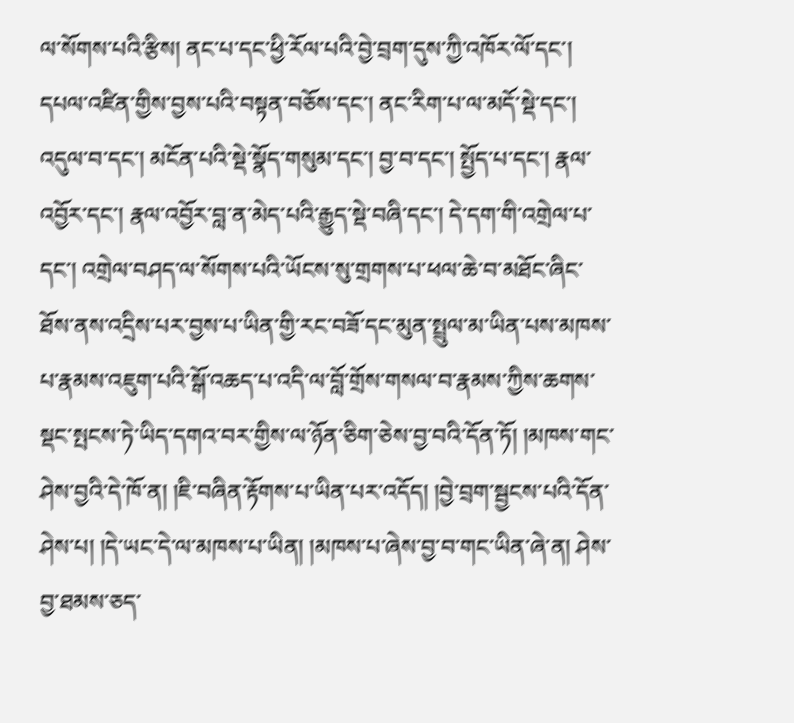ལ་སོགས་པའི་རྩིས། ནང་པ་དང་ཕྱི་རོལ་པའི་བྱེ་བྲག་དུས་ཀྱི་འཁོར་ལོ་དང་། དཔལ་འཛིན་གྱིས་བྱས་པའི་བསྟན་བཅོས་དང་། ནང་རིག་པ་ལ་མདོ་སྡེ་དང་། འདུལ་བ་དང་། མངོན་པའི་སྡེ་སྣོད་གསུམ་དང་། བྱ་བ་དང་། སྤྱོད་པ་དང་། རྣལ་འབྱོར་དང་། རྣལ་འབྱོར་བླ་ན་མེད་པའི་རྒྱུད་སྡེ་བཞི་དང་། དེ་དག་གི་འགྲེལ་པ་དང་། འགྲེལ་བཤད་ལ་སོགས་པའི་ཡོངས་སུ་གྲགས་པ་ཕལ་ཆེ་བ་མཐོང་ཞིང་ཐོས་ནས་འདྲིས་པར་བྱས་པ་ཡིན་གྱི་རང་བཟོ་དང་མུན་སྤྲུལ་མ་ཡིན་པས་མཁས་པ་རྣམས་འཇུག་པའི་སྒོ་འཆད་པ་འདི་ལ་བློ་གྲོས་གསལ་བ་རྣམས་ཀྱིས་ཆགས་སྡང་སྤངས་ཏེ་ཡིད་དགའ་བར་གྱིས་ལ་ཉོན་ཅིག་ཅེས་བྱ་བའི་དོན་ཏོ། །མཁས་གང་ཤེས་བྱའི་དེ་ཁོ་ན། །ཇི་བཞིན་རྟོགས་པ་ཡིན་པར་འདོད། །བྱེ་བྲག་སྦྱངས་པའི་དོན་ཤེས་པ། །དེ་ཡང་དེ་ལ་མཁས་པ་ཡིན། །མཁས་པ་ཞེས་བྱ་བ་གང་ཡིན་ཞེ་ན། ཤེས་བྱ་ཐམས་ཅད་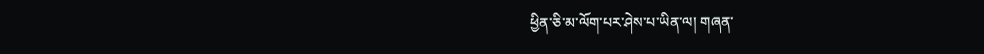ཕྱིན་ཅི་མ་ལོག་པར་ཤེས་པ་ཡིན་ལ། གཞན་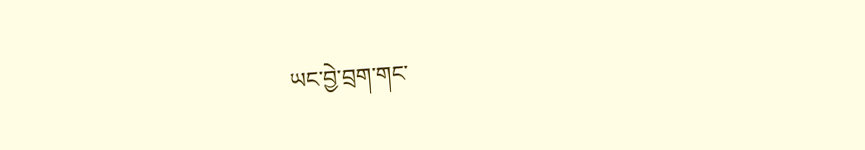ཡང་བྱེ་བྲག་གང་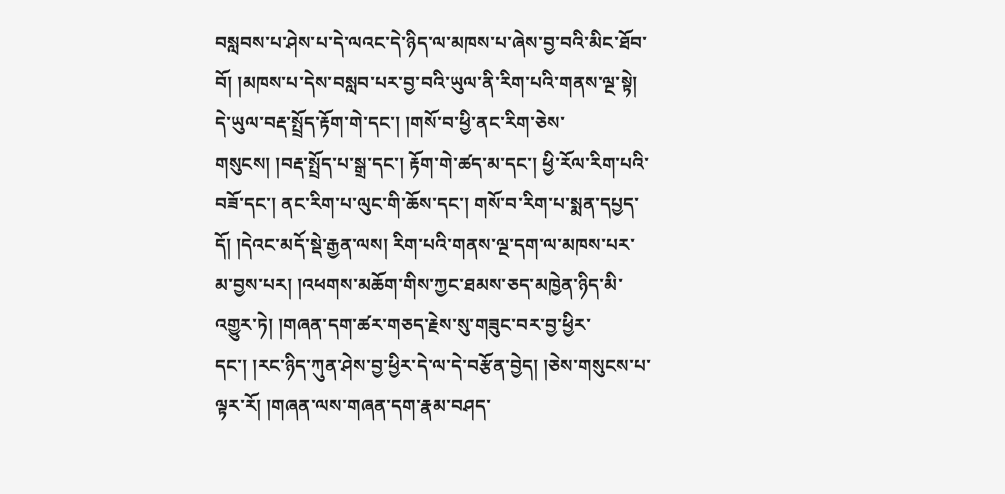བསླབས་པ་ཤེས་པ་དེ་ལའང་དེ་ཉིད་ལ་མཁས་པ་ཞེས་བྱ་བའི་མིང་ཐོབ་བོ། །མཁས་པ་དེས་བསླབ་པར་བྱ་བའི་ཡུལ་ནི་རིག་པའི་གནས་ལྔ་སྟེ། དེ་ཡུལ་བརྡ་སྤྲོད་རྟོག་གེ་དང་། །གསོ་བ་ཕྱི་ནང་རིག་ཅེས་གསུངས། །བརྡ་སྤྲོད་པ་སྒྲ་དང་། རྟོག་གེ་ཚད་མ་དང་། ཕྱི་རོལ་རིག་པའི་བཟོ་དང་། ནང་རིག་པ་ལུང་གི་ཆོས་དང་། གསོ་བ་རིག་པ་སྨན་དཔྱད་དོ། །དེའང་མདོ་སྡེ་རྒྱན་ལས། རིག་པའི་གནས་ལྔ་དག་ལ་མཁས་པར་མ་བྱས་པར། །འཕགས་མཆོག་གིས་ཀྱང་ཐམས་ཅད་མཁྱེན་ཉིད་མི་འགྱུར་ཏེ། །གཞན་དག་ཚར་གཅད་རྗེས་སུ་གཟུང་བར་བྱ་ཕྱིར་དང་། །རང་ཉིད་ཀུན་ཤེས་བྱ་ཕྱིར་དེ་ལ་དེ་བརྩོན་བྱེད། །ཅེས་གསུངས་པ་ལྟར་རོ། །གཞན་ལས་གཞན་དག་རྣམ་བཤད་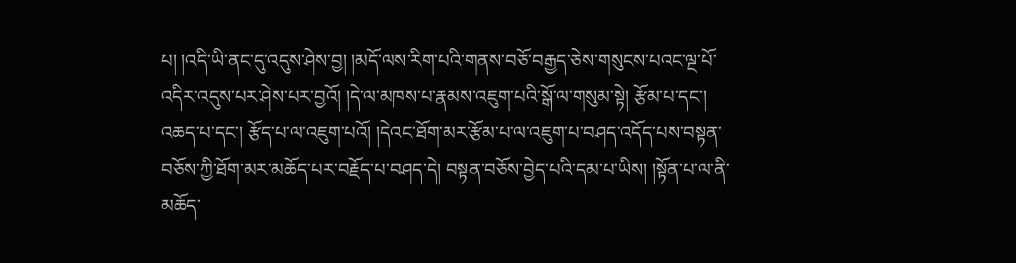པ། །འདི་ཡི་ནང་དུ་འདུས་ཤེས་བྱ། །མདོ་ལས་རིག་པའི་གནས་བཅོ་བརྒྱད་ཅེས་གསུངས་པའང་ལྔ་པོ་འདིར་འདུས་པར་ཤེས་པར་བྱའོ། །དེ་ལ་མཁས་པ་རྣམས་འཇུག་པའི་སྒོ་ལ་གསུམ་སྟེ། རྩོམ་པ་དང་། འཆད་པ་དང་། རྩོད་པ་ལ་འཇུག་པའོ། །དེའང་ཐོག་མར་རྩོམ་པ་ལ་འཇུག་པ་བཤད་འདོད་པས་བསྟན་བཅོས་ཀྱི་ཐོག་མར་མཆོད་པར་བརྗོད་པ་བཤད་དེ། བསྟན་བཅོས་བྱེད་པའི་དམ་པ་ཡིས། །སྟོན་པ་ལ་ནི་མཆོད་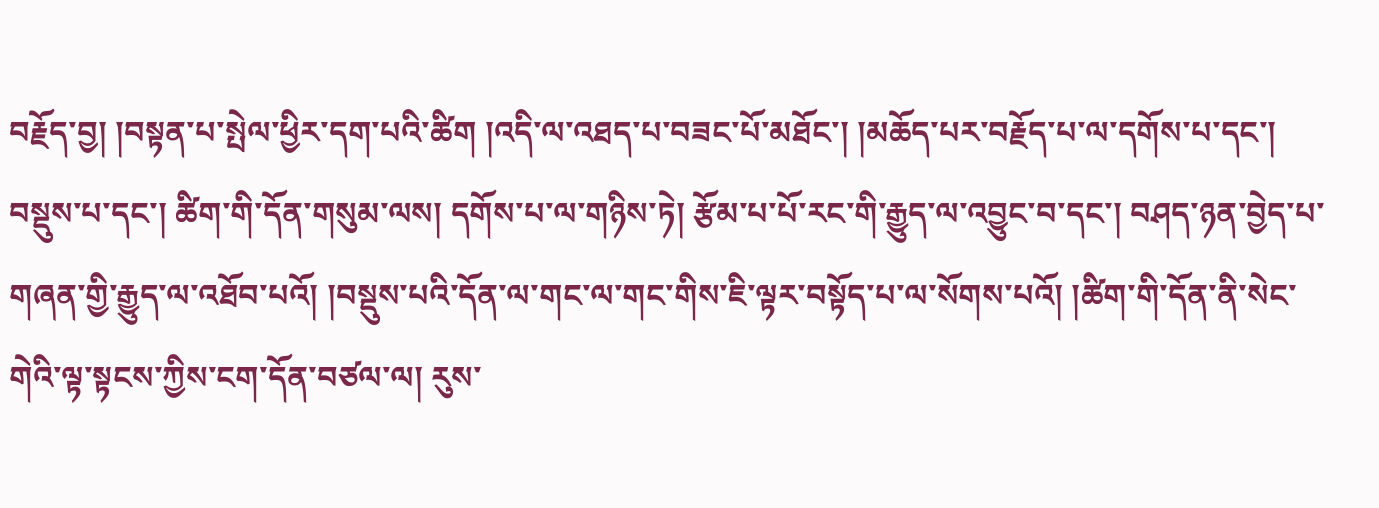བརྗོད་བྱ། །བསྟན་པ་སྤེལ་ཕྱིར་དག་པའི་ཚིག །འདི་ལ་འཐད་པ་བཟང་པོ་མཐོང་། །མཆོད་པར་བརྗོད་པ་ལ་དགོས་པ་དང་། བསྡུས་པ་དང་། ཚིག་གི་དོན་གསུམ་ལས། དགོས་པ་ལ་གཉིས་ཏེ། རྩོམ་པ་པོ་རང་གི་རྒྱུད་ལ་འབྱུང་བ་དང་། བཤད་ཉན་བྱེད་པ་གཞན་གྱི་རྒྱུད་ལ་འཐོབ་པའོ། །བསྡུས་པའི་དོན་ལ་གང་ལ་གང་གིས་ཇི་ལྟར་བསྟོད་པ་ལ་སོགས་པའོ། །ཚིག་གི་དོན་ནི་སེང་གེའི་ལྟ་སྟངས་ཀྱིས་ངག་དོན་བཙལ་ལ། རུས་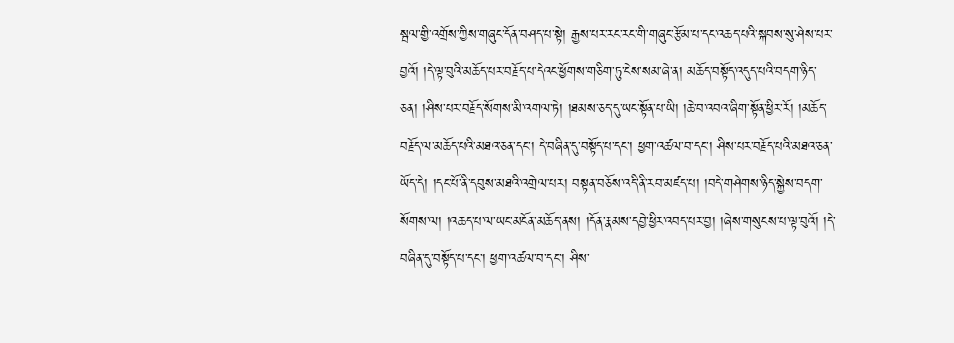སྦལ་གྱི་འགྲོས་ཀྱིས་གཞུང་དོན་བཤད་པ་སྟེ། རྒྱས་པར་རང་རང་གི་གཞུང་རྩོམ་པ་དང་འཆད་པའི་སྐབས་སུ་ཤེས་པར་བྱའོ། །དེ་ལྟ་བུའི་མཆོད་པར་བརྗོད་པ་དེའང་ཕྱོགས་གཅིག་ཏུ་ངེས་སམ་ཞེ་ན། མཆོད་བསྟོད་འདུད་པའི་བདག་ཉིད་ཅན། །ཤིས་པར་བརྗོད་སོགས་མི་འགལ་ཏེ། །ཐམས་ཅད་དུ་ཡང་སྟོན་པ་ཡི། །ཆེ་བ་འབའ་ཞིག་སྟོན་ཕྱིར་རོ། །མཆོད་བརྗོད་ལ་མཆོད་པའི་མཐའ་ཅན་དང་། དེ་བཞིན་དུ་བསྟོད་པ་དང་། ཕྱག་འཚལ་བ་དང་། ཤིས་པར་བརྗོད་པའི་མཐའ་ཅན་ཡོད་དེ། །དང་པོ་ནི་དབུས་མཐའི་འགྲེལ་པར། བསྟན་བཅོས་འདི་ནི་རབ་མཛད་པ། །བདེ་གཤེགས་ཉིད་སྐྱེས་བདག་སོགས་ལ། །འཆད་པ་ལ་ཡང་མངོན་མཆོད་ནས། །དོན་རྣམས་དབྱེ་ཕྱིར་འབད་པར་བྱ། །ཞེས་གསུངས་པ་ལྟ་བུའོ། །དེ་བཞིན་དུ་བསྟོད་པ་དང་། ཕྱག་འཚལ་བ་དང་། ཤིས་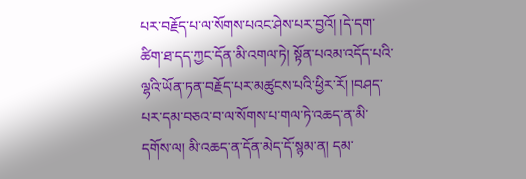པར་བརྗོད་པ་ལ་སོགས་པའང་ཤེས་པར་བྱའོ། །དེ་དག་ཚིག་ཐ་དད་ཀྱང་དོན་མི་འགལ་ཏེ། སྟོན་པའམ་འདོད་པའི་ལྷའི་ཡོན་ཏན་བརྗོད་པར་མཚུངས་པའི་ཕྱིར་རོ། །བཤད་པར་དམ་བཅའ་བ་ལ་སོགས་པ་གལ་ཏེ་འཆད་ན་མི་དགོས་ལ། མི་འཆད་ན་དོན་མེད་དོ་སྙམ་ན། དམ་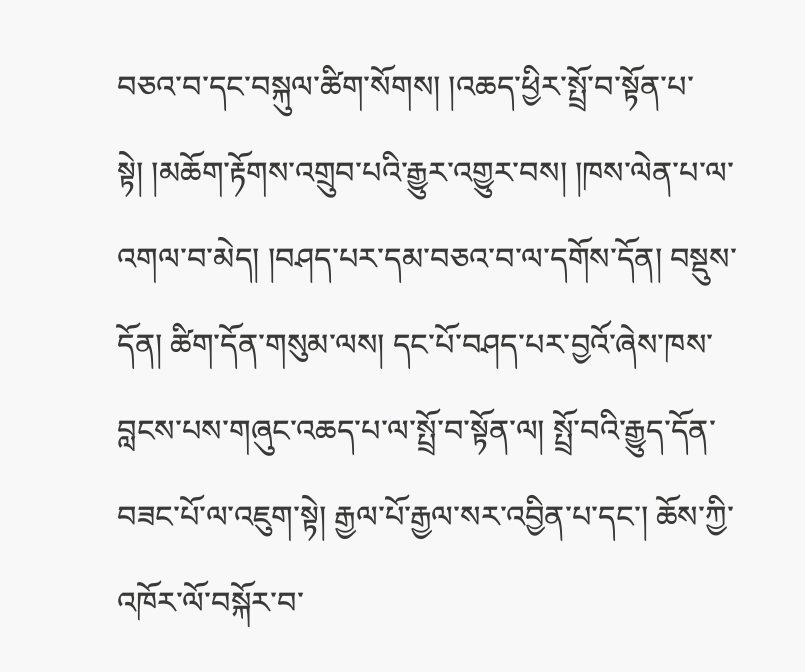བཅའ་བ་དང་བསྐུལ་ཚིག་སོགས། །འཆད་ཕྱིར་སྤྲོ་བ་སྟོན་པ་སྟེ། །མཆོག་རྟོགས་འགྲུབ་པའི་རྒྱུར་འགྱུར་བས། །ཁས་ལེན་པ་ལ་འགལ་བ་མེད། །བཤད་པར་དམ་བཅའ་བ་ལ་དགོས་དོན། བསྡུས་དོན། ཚིག་དོན་གསུམ་ལས། དང་པོ་བཤད་པར་བྱའོ་ཞེས་ཁས་བླངས་པས་གཞུང་འཆད་པ་ལ་སྤྲོ་བ་སྟོན་ལ། སྤྲོ་བའི་རྒྱུད་དོན་བཟང་པོ་ལ་འཇུག་སྟེ། རྒྱལ་པོ་རྒྱལ་སར་འབྱིན་པ་དང་། ཆོས་ཀྱི་འཁོར་ལོ་བསྐོར་བ་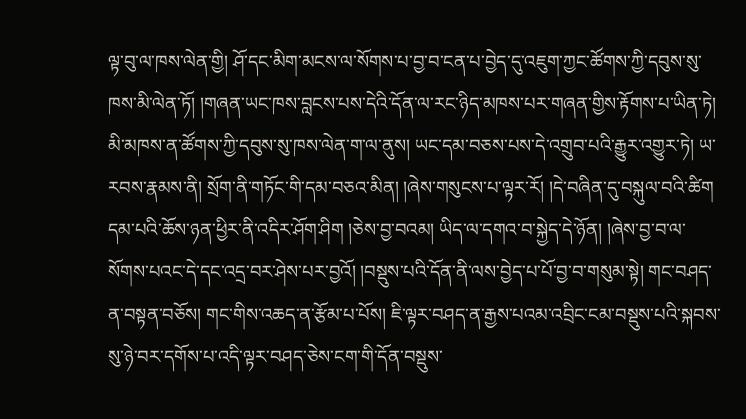ལྟ་བུ་ལ་ཁས་ལེན་གྱི། ཤོ་དང་མིག་མངས་ལ་སོགས་པ་བྱ་བ་ངན་པ་བྱེད་དུ་འཇུག་ཀྱང་ཚོགས་ཀྱི་དབུས་སུ་ཁས་མི་ལེན་ཏོ། །གཞན་ཡང་ཁས་བླངས་པས་དེའི་དོན་ལ་རང་ཉིད་མཁས་པར་གཞན་གྱིས་རྟོགས་པ་ཡིན་ཏེ། མི་མཁས་ན་ཚོགས་ཀྱི་དབུས་སུ་ཁས་ལེན་ག་ལ་ནུས། ཡང་དམ་བཅས་པས་དེ་འགྲུབ་པའི་རྒྱུར་འགྱུར་ཏེ། ཡ་རབས་རྣམས་ནི། སྲོག་ནི་གཏོང་གི་དམ་བཅའ་མིན། །ཞེས་གསུངས་པ་ལྟར་རོ། །དེ་བཞིན་དུ་བསྐུལ་བའི་ཚིག དམ་པའི་ཆོས་ཉན་ཕྱིར་ནི་འདིར་ཤོག་ཤིག །ཅེས་བྱ་བའམ། ཡིད་ལ་དགའ་བ་སྐྱེད་དེ་ཉོན། །ཞེས་བྱ་བ་ལ་སོགས་པའང་དེ་དང་འདྲ་བར་ཤེས་པར་བྱའོ། །བསྡུས་པའི་དོན་ནི་ལས་བྱེད་པ་པོ་བྱ་བ་གསུམ་སྟེ། གང་བཤད་ན་བསྟན་བཅོས། གང་གིས་འཆད་ན་རྩོམ་པ་པོས། ཇི་ལྟར་བཤད་ན་རྒྱས་པའམ་འབྲིང་ངམ་བསྡུས་པའི་སྐབས་སུ་ཉེ་བར་དགོས་པ་འདི་ལྟར་བཤད་ཅེས་ངག་གི་དོན་བསྡུས་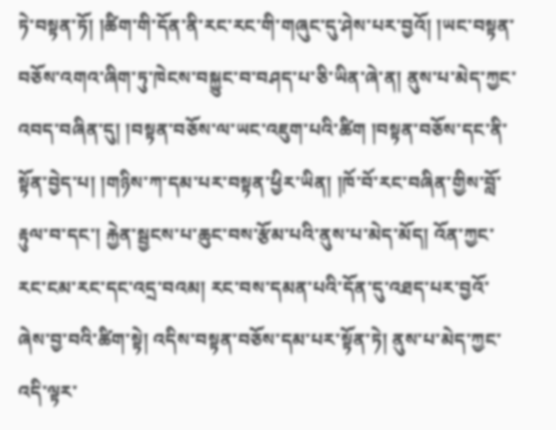ཏེ་བསྟན་ཏོ། །ཚིག་གི་དོན་ནི་རང་རང་གི་གཞུང་དུ་ཤེས་པར་བྱའོ། །ཡང་བསྟན་བཅོས་འགའ་ཞིག་ཏུ་ཁེངས་བསྐྱུང་བ་བཤད་པ་ཅི་ཡིན་ཞེ་ན། ནུས་པ་མེད་ཀྱང་འབད་བཞིན་དུ། །བསྟན་བཅོས་ལ་ཡང་འཇུག་པའི་ཚིག །བསྟན་བཅོས་དང་ནི་སྟོན་བྱེད་པ། །གཉིས་ཀ་དམ་པར་བསྟན་ཕྱིར་ཡིན། །ཁོ་བོ་རང་བཞིན་གྱིས་བློ་རྟུལ་བ་དང་། རྐྱེན་སྦྱངས་པ་ཆུང་བས་རྩོམ་པའི་ནུས་པ་མེད་མོད། འོན་ཀྱང་རང་ངམ་རང་དང་འདྲ་བའམ། རང་བས་དམན་པའི་དོན་དུ་འཐད་པར་བྱའོ་ཞེས་བྱ་བའི་ཚིག་སྟེ། འདིས་བསྟན་བཅོས་དམ་པར་སྟོན་ཏེ། ནུས་པ་མེད་ཀྱང་འདི་ལྟར་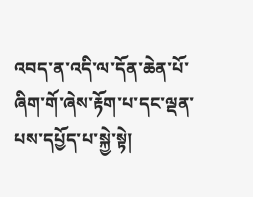འབད་ན་འདི་ལ་དོན་ཆེན་པོ་ཞིག་གོ་ཞེས་རྟོག་པ་དང་ལྡན་པས་དཔྱོད་པ་སྐྱེ་སྟེ།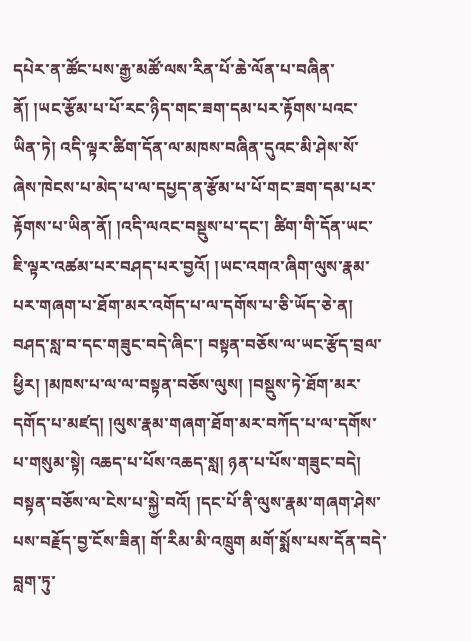དཔེར་ན་ཚོང་པས་རྒྱ་མཚོ་ལས་རིན་པོ་ཆེ་ལོན་པ་བཞིན་ནོ། །ཡང་རྩོམ་པ་པོ་རང་ཉིད་གང་ཟག་དམ་པར་རྟོགས་པའང་ཡིན་ཏེ། འདི་ལྟར་ཚིག་དོན་ལ་མཁས་བཞིན་དུའང་མི་ཤེས་སོ་ཞེས་ཁེངས་པ་མེད་པ་ལ་དཔྱད་ན་རྩོམ་པ་པོ་གང་ཟག་དམ་པར་རྟོགས་པ་ཡིན་ནོ། །འདི་ལའང་བསྡུས་པ་དང་། ཚིག་གི་དོན་ཡང་ཇི་ལྟར་འཚམ་པར་བཤད་པར་བྱའོ། །ཡང་འགའ་ཞིག་ལུས་རྣམ་པར་གཞག་པ་ཐོག་མར་འགོད་པ་ལ་དགོས་པ་ཅི་ཡོད་ཅེ་ན། བཤད་སླ་བ་དང་གཟུང་བདེ་ཞིང་། བསྟན་བཅོས་ལ་ཡང་རྩོད་བྲལ་ཕྱིར། །མཁས་པ་ལ་ལ་བསྟན་བཅོས་ལུས། །བསྡུས་ཏེ་ཐོག་མར་དགོད་པ་མཛད། །ལུས་རྣམ་གཞག་ཐོག་མར་བཀོད་པ་ལ་དགོས་པ་གསུམ་སྟེ། འཆད་པ་པོས་འཆད་སླ། ཉན་པ་པོས་གཟུང་བདེ། བསྟན་བཅོས་ལ་ངེས་པ་སྐྱེ་བའོ། །དང་པོ་ནི་ལུས་རྣམ་གཞག་ཤེས་པས་བརྗོད་བྱ་ངོས་ཟིན། གོ་རིམ་མི་འཁྲུག མགོ་སྨོས་པས་དོན་བདེ་བླག་ཏུ་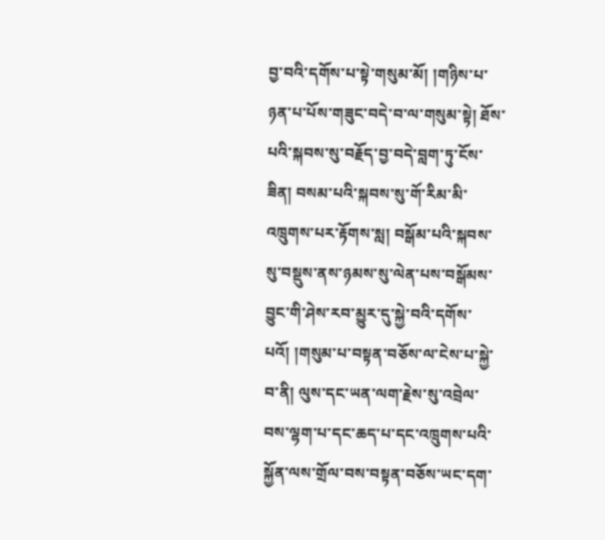བྱ་བའི་དགོས་པ་སྟེ་གསུམ་མོ། །གཉིས་པ་ཉན་པ་པོས་གཟུང་བདེ་བ་ལ་གསུམ་སྟེ། ཐོས་པའི་སྐབས་སུ་བརྗོད་བྱ་བདེ་བླག་ཏུ་ངོས་ཟིན། བསམ་པའི་སྐབས་སུ་གོ་རིམ་མི་འཁྲུགས་པར་རྟོགས་སླ། བསྒོམ་པའི་སྐབས་སུ་བསྡུས་ནས་ཉམས་སུ་ལེན་པས་བསྒོམས་བྱུང་གི་ཤེས་རབ་མྱུར་དུ་སྐྱེ་བའི་དགོས་པའོ། །གསུམ་པ་བསྟན་བཅོས་ལ་ངེས་པ་སྐྱེ་བ་ནི། ལུས་དང་ཡན་ལག་རྗེས་སུ་འབྲེལ་བས་ལྷག་པ་དང་ཆད་པ་དང་འཁྲུགས་པའི་སྐྱོན་ལས་གྲོལ་བས་བསྟན་བཅོས་ཡང་དག་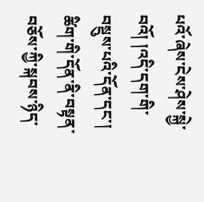པའོ་ཞེས་ངེས་ཤེས་སྐྱེ་བའོ། །འདི་དག་གི་བསྡུས་པའི་དོན་དང་། ཚིག་གི་དོན་ནི་བསྟན་བཅོས་ཀྱི་སྐབས་ཉིད་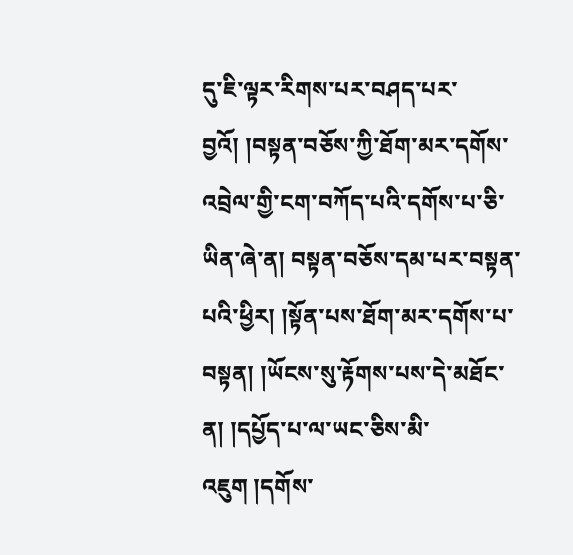དུ་ཇི་ལྟར་རིགས་པར་བཤད་པར་བྱའོ། །བསྟན་བཅོས་ཀྱི་ཐོག་མར་དགོས་འབྲེལ་གྱི་ངག་བཀོད་པའི་དགོས་པ་ཅི་ཡིན་ཞེ་ན། བསྟན་བཅོས་དམ་པར་བསྟན་པའི་ཕྱིར། །སྟོན་པས་ཐོག་མར་དགོས་པ་བསྟན། །ཡོངས་སུ་རྟོགས་པས་དེ་མཐོང་ན། །དཔྱོད་པ་ལ་ཡང་ཅིས་མི་འཇུག །དགོས་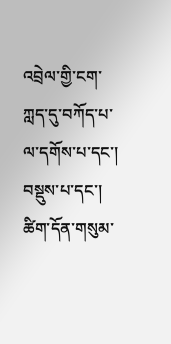འབྲེལ་གྱི་ངག་ཀླད་དུ་བཀོད་པ་ལ་དགོས་པ་དང་། བསྡུས་པ་དང་། ཚིག་དོན་གསུམ་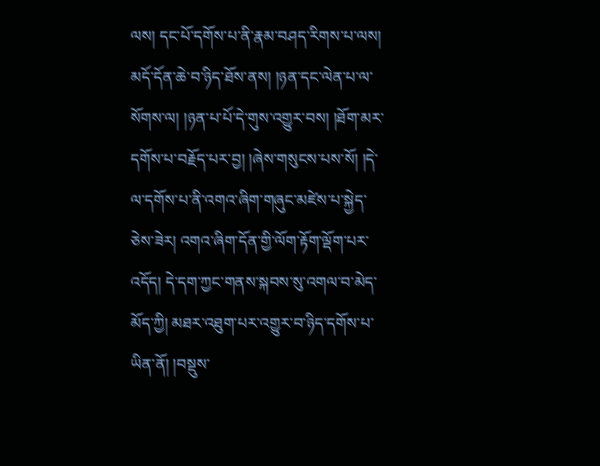ལས། དང་པོ་དགོས་པ་ནི་རྣམ་བཤད་རིགས་པ་ལས། མདོ་དོན་ཆེ་བ་ཉིད་ཐོས་ནས། །ཉན་དང་ལེན་པ་ལ་སོགས་ལ། །ཉན་པ་པོ་དེ་གུས་འགྱུར་བས། །ཐོག་མར་དགོས་པ་བརྗོད་པར་བྱ། །ཞེས་གསུངས་པས་སོ། །དེ་ལ་དགོས་པ་ནི་འགའ་ཞིག་གཞུང་མཛེས་པ་སྐྱེད་ཅེས་ཟེར། འགའ་ཞིག་དོན་གྱི་ལོག་རྟོག་ལྡོག་པར་འདོད། དེ་དག་ཀྱང་གནས་སྐབས་སུ་འགལ་བ་མེད་མོད་ཀྱི། མཐར་འཐུག་པར་འགྱུར་བ་ཉིད་དགོས་པ་ཡིན་ནོ། །བསྡུས་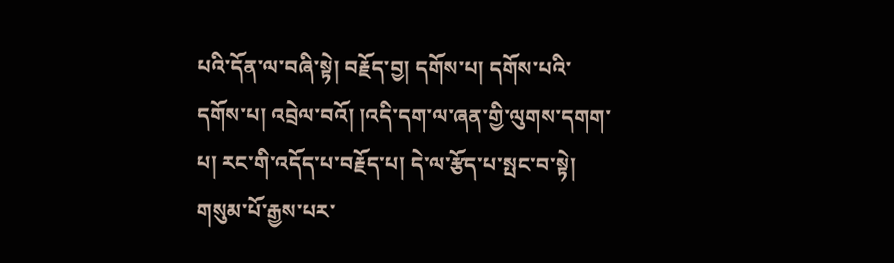པའི་དོན་ལ་བཞི་སྟེ། བརྗོད་བྱ། དགོས་པ། དགོས་པའི་དགོས་པ། འབྲེལ་བའོ། །འདི་དག་ལ་ཞན་གྱི་ལུགས་དགག་པ། རང་གི་འདོད་པ་བརྗོད་པ། དེ་ལ་རྩོད་པ་སྤང་བ་སྟེ། གསུམ་པོ་རྒྱས་པར་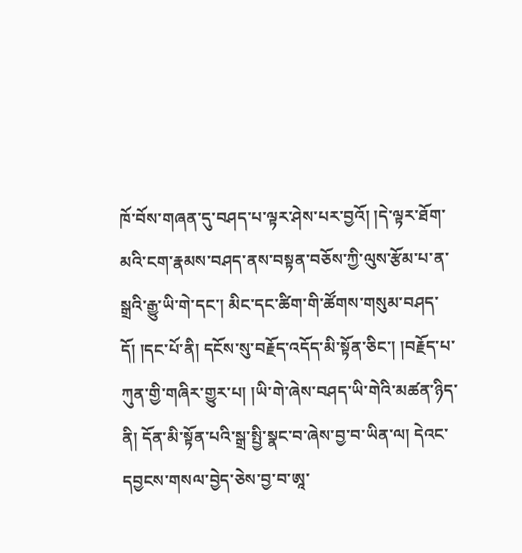ཁོ་བོས་གཞན་དུ་བཤད་པ་ལྟར་ཤེས་པར་བྱའོ། །དེ་ལྟར་ཐོག་མའི་ངག་རྣམས་བཤད་ནས་བསྟན་བཅོས་ཀྱི་ལུས་རྩོམ་པ་ན་སྒྲའི་རྒྱུ་ཡི་གེ་དང་། མིང་དང་ཚིག་གི་ཚོགས་གསུམ་བཤད་དོ། །དང་པོ་ནི། དངོས་སུ་བརྗོད་འདོད་མི་སྟོན་ཅིང་། །བརྗོད་པ་ཀུན་གྱི་གཞིར་གྱུར་པ། །ཡི་གེ་ཞེས་བཤད་ཡི་གེའི་མཚན་ཉིད་ནི། དོན་མི་སྟོན་པའི་སྒྲ་སྤྱི་སྣང་བ་ཞེས་བྱ་བ་ཡིན་ལ། དེའང་དབྱངས་གསལ་བྱེད་ཅེས་བྱ་བ་ཨཱ་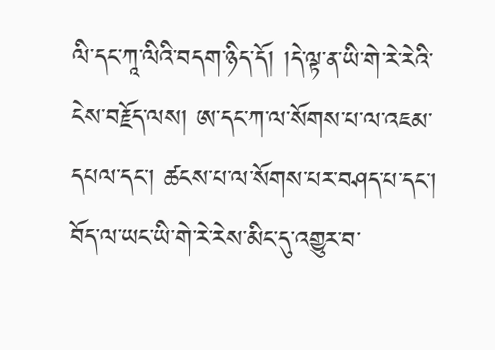ལི་དང་ཀཱ་ལིའི་བདག་ཉིད་དོ། །དེ་ལྟ་ན་ཡི་གེ་རེ་རེའི་ངེས་བརྗོད་ལས། ཨ་དང་ཀ་ལ་སོགས་པ་ལ་འཇམ་དཔལ་དང་། ཚངས་པ་ལ་སོགས་པར་བཤད་པ་དང་། བོད་ལ་ཡང་ཡི་གེ་རེ་རེས་མིང་དུ་འགྱུར་བ་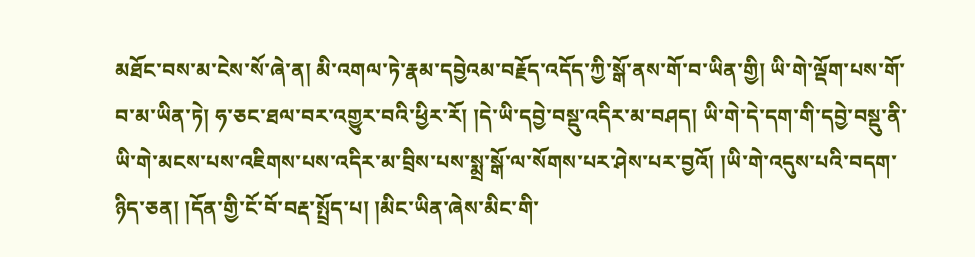མཐོང་བས་མ་ངེས་སོ་ཞེ་ན། མི་འགལ་ཏེ་རྣམ་དབྱེའམ་བརྗོད་འདོད་ཀྱི་སྒོ་ནས་གོ་བ་ཡིན་གྱི། ཡི་གེ་ལྡོག་པས་གོ་བ་མ་ཡིན་ཏེ། ཧ་ཅང་ཐལ་བར་འགྱུར་བའི་ཕྱིར་རོ། །དེ་ཡི་དབྱེ་བསྡུ་འདིར་མ་བཤད། ཡི་གེ་དེ་དག་གི་དབྱེ་བསྡུ་ནི་ཡི་གེ་མངས་པས་འཇིགས་པས་འདིར་མ་བྲིས་པས་སྨྲ་སྒོ་ལ་སོགས་པར་ཤེས་པར་བྱའོ། །ཡི་གེ་འདུས་པའི་བདག་ཉིད་ཅན། །དོན་གྱི་ངོ་བོ་བརྡ་སྤྲོད་པ། །མིང་ཡིན་ཞེས་མིང་གི་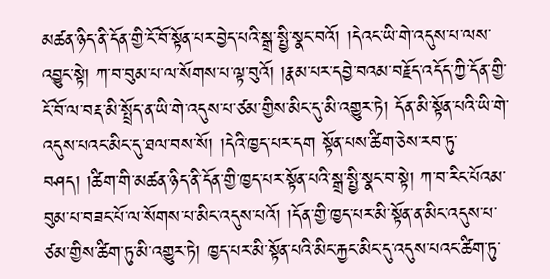མཚན་ཉིད་ནི་དོན་གྱི་ངོ་བོ་སྟོན་པར་བྱེད་པའི་སྒྲ་སྤྱི་སྣང་བའོ། །དེའང་ཡི་གེ་འདུས་པ་ལས་འབྱུང་སྟེ། ཀ་བ་བུམ་པ་ལ་སོགས་པ་ལྟ་བུའོ། །རྣམ་པར་དབྱེ་བའམ་བརྗོད་འདོད་ཀྱི་དོན་གྱི་ངོ་བོ་ལ་བརྡ་མི་སྤྲོད་ན་ཡི་གེ་འདུས་པ་ཙམ་གྱིས་མིང་དུ་མི་འགྱུར་ཏེ། དོན་མི་སྟོན་པའི་ཡི་གེ་འདུས་པའང་མིང་དུ་ཐལ་བས་སོ། །དེའི་ཁྱད་པར་དག སྟོན་པས་ཚིག་ཅེས་རབ་ཏུ་བཤད། །ཚིག་གི་མཚན་ཉིད་ནི་དོན་གྱི་ཁྱད་པར་སྟོན་པའི་སྒྲ་སྤྱི་སྣང་བ་སྟེ། ཀ་བ་རིང་པོའམ་བུམ་པ་བཟང་པོ་ལ་སོགས་པ་མིང་འདུས་པའོ། །དོན་གྱི་ཁྱད་པར་མི་སྟོན་ན་མིང་འདུས་པ་ཙམ་གྱིས་ཚིག་ཏུ་མི་འགྱུར་ཏེ། ཁྱད་པར་མི་སྟོན་པའི་མིང་རྐྱང་མིང་དུ་འདུས་པའང་ཚིག་ཏུ་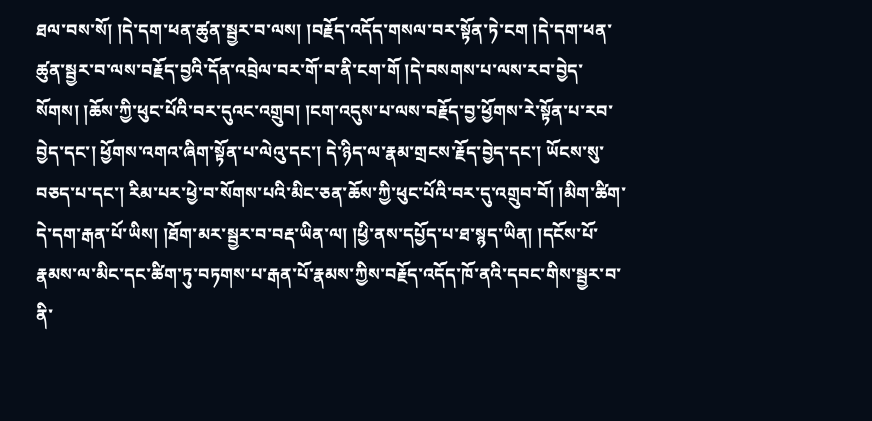ཐལ་བས་སོ། །དེ་དག་ཕན་ཚུན་སྦྱར་བ་ལས། །བརྗོད་འདོད་གསལ་བར་སྟོན་ཏེ་ངག །དེ་དག་ཕན་ཚུན་སྦྱར་བ་ལས་བརྗོད་བྱའི་དོན་འབྲེལ་བར་གོ་བ་ནི་ངག་གོ །དེ་བསགས་པ་ལས་རབ་བྱེད་སོགས། །ཆོས་ཀྱི་ཕུང་པོའི་བར་དུའང་འགྲུབ། །ངག་འདུས་པ་ལས་བརྗོད་བྱ་ཕྱོགས་རེ་སྟོན་པ་རབ་བྱེད་དང་། ཕྱོགས་འགའ་ཞིག་སྟོན་པ་ལེའུ་དང་། དེ་ཉིད་ལ་རྣམ་གྲངས་རྗོད་བྱེད་དང་། ཡོངས་སུ་བཅད་པ་དང་། རིམ་པར་ཕྱེ་བ་སོགས་པའི་མིང་ཅན་ཆོས་ཀྱི་ཕུང་པོའི་བར་དུ་འགྲུབ་བོ། །མིག་ཚིག་དེ་དག་རྒན་པོ་ཡིས། །ཐོག་མར་སྦྱར་བ་བརྡ་ཡིན་ལ། །ཕྱི་ནས་དཔྱོད་པ་ཐ་སྙད་ཡིན། །དངོས་པོ་རྣམས་ལ་མིང་དང་ཚིག་ཏུ་བཏགས་པ་རྒན་པོ་རྣམས་ཀྱིས་བརྗོད་འདོད་ཁོ་ནའི་དབང་གིས་སྦྱར་བ་ནི་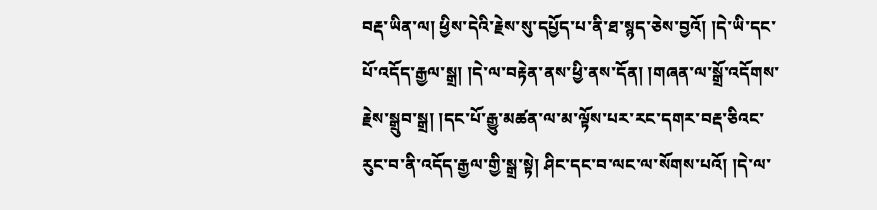བརྡ་ཡིན་ལ། ཕྱིས་དེའི་རྗེས་སུ་དཔྱོད་པ་ནི་ཐ་སྙད་ཅེས་བྱའོ། །དེ་ཡི་དང་པོ་འདོད་རྒྱལ་སྒྲ། །དེ་ལ་བརྟེན་ནས་ཕྱི་ནས་དོན། །གཞན་ལ་སྒྲོ་འདོགས་རྗེས་སྒྲུབ་སྒྲ། །དང་པོ་རྒྱུ་མཚན་ལ་མ་ལྟོས་པར་རང་དགར་བརྡ་ཅིའང་རུང་བ་ནི་འདོད་རྒྱལ་གྱི་སྒྲ་སྟེ། ཤིང་དང་བ་ལང་ལ་སོགས་པའོ། །དེ་ལ་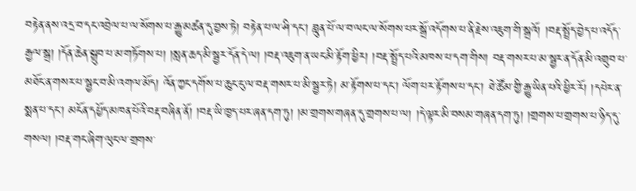བརྟེན་ནས་འདྲ་བ་དང་འབྲེལ་པ་ལ་སོགས་པ་རྒྱུ་མཚན་དུ་བྱས་ཏེ། བརྟེན་པ་ལ་ཤི་དང་། བླུན་པོ་ལ་བ་ལང་ལ་སོགས་པར་སྒྲོ་འདོགས་པ་ནི་རྗེས་འཇུག་གི་སྒྲའོ། །བརྡ་སྤྲོད་བྱེད་པ་འདོད་རྒྱལ་སྒྲ། །དོན་ཆེན་སྒྲུབ་པ་མ་གཏོགས་པ། །སླན་ཆད་མི་སྦྱར་དོན་དེ་ལ། །བརྡ་འཇུག་ན་ཡང་མི་རྟོག་ཕྱིར། །བརྡ་སྤྲོད་པའི་མཁས་པ་དག་གིས། བརྡ་གསར་པ་མ་སྦྱར་ན་དོན་མི་འགྲུབ་པ་མཐོང་ན་གསར་པ་སྦྱང་བ་མི་འགལ་མོད། འོན་ཀྱང་དགོས་པ་ཆུང་ངུ་ལ་བརྡ་གསར་པ་མི་སྦྱར་ཏེ། མ་རྟོགས་པ་དང་། ལོག་པར་རྟོགས་པ་དང་། ཐེ་ཚོམ་གྱི་རྒྱུ་ཡིན་པའི་ཕྱིར་རོ། །དཔེར་ན་སྨན་པ་དང་། མངོན་དཔྱོད་མཁན་པོའི་བརྡ་བཞིན་ནོ། །བརྡ་ཡི་ཁྱད་པར་ཞན་དག་ཏུ། །མ་གྲགས་གཞན་དུ་གྲགས་པ་ལ། །དེ་ལྟར་མི་བསམ་གཞན་དག་ཏུ། །གྲགས་པ་གྲགས་པ་ཉིད་དུ་གསལ། །བརྡ་གང་ཞིག་ལུང་ལ་གྲགས་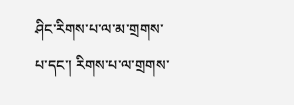ཤིང་རིགས་པ་ལ་མ་གྲགས་པ་དང་། རིགས་པ་ལ་གྲགས་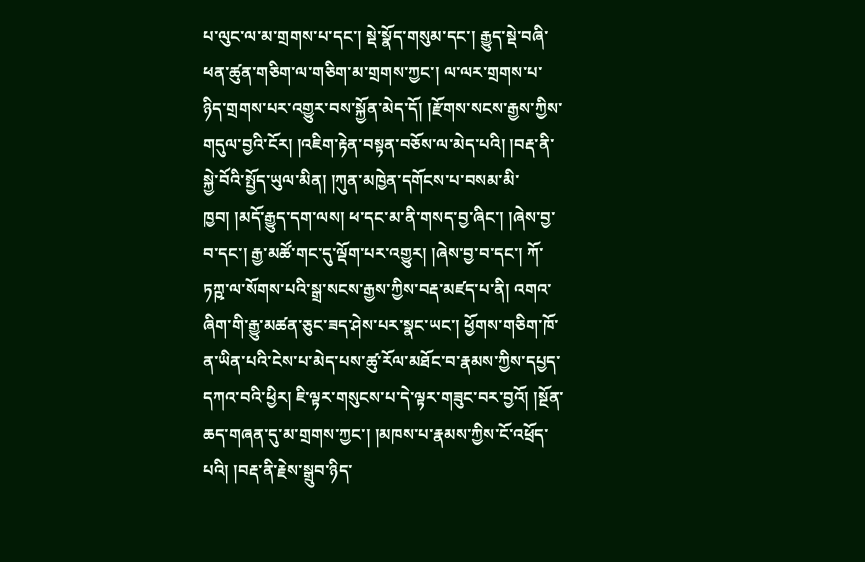པ་ལུང་ལ་མ་གྲགས་པ་དང་། སྡེ་སྣོད་གསུམ་དང་། རྒྱུད་སྡེ་བཞི་ཕན་ཚུན་གཅིག་ལ་གཅིག་མ་གྲགས་ཀྱང་། ལ་ལར་གྲགས་པ་ཉིད་གྲགས་པར་འགྱུར་བས་སྐྱོན་མེད་དོ། །རྫོགས་སངས་རྒྱས་ཀྱིས་གདུལ་བྱའི་ངོར། །འཇིག་རྟེན་བསྟན་བཅོས་ལ་མེད་པའི། །བརྡ་ནི་སྐྱེ་བོའི་སྤྱོད་ཡུལ་མིན། །ཀུན་མཁྱེན་དགོངས་པ་བསམ་མི་ཁྱབ། །མདོ་རྒྱུད་དག་ལས། ཕ་དང་མ་ནི་གསད་བྱ་ཞིང་། །ཞེས་བྱ་བ་དང་། རྒྱ་མཚོ་གང་དུ་ལྡོག་པར་འགྱུར། །ཞེས་བྱ་བ་དང་། ཀོ་ཏཀྵ་ལ་སོགས་པའི་སྒྲ་སངས་རྒྱས་ཀྱིས་བརྡ་མཛད་པ་ནི། འགའ་ཞིག་གི་རྒྱུ་མཚན་ཅུང་ཟད་ཤེས་པར་སྣང་ཡང་། ཕྱོགས་གཅིག་ཁོ་ན་ཡིན་པའི་ངེས་པ་མེད་པས་ཚུ་རོལ་མཐོང་བ་རྣམས་ཀྱིས་དཔྱད་དཀའ་བའི་ཕྱིར། ཇི་ལྟར་གསུངས་པ་དེ་ལྟར་གཟུང་བར་བྱའོ། །སྔོན་ཆད་གཞན་དུ་མ་གྲགས་ཀྱང་། །མཁས་པ་རྣམས་ཀྱིས་ངོ་འཕྲོད་པའི། །བརྡ་ནི་རྗེས་སྒྲུབ་ཉིད་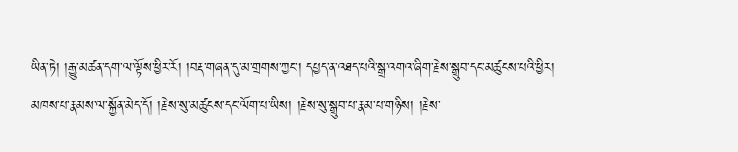ཡིན་ཏེ། །རྒྱུ་མཚན་དག་ལ་ལྟོས་ཕྱིར་རོ། །བརྡ་གཞན་དུ་མ་གྲགས་ཀྱང་། དཔྱད་ན་འཐད་པའི་སྒྲ་འགའ་ཞིག་རྗེས་སྒྲུབ་དང་མཚུངས་པའི་ཕྱིར། མཁས་པ་རྣམས་ལ་སྐྱོན་མེད་དོ། །རྗེས་སུ་མཚུངས་དང་ལོག་པ་ཡིས། །རྗེས་སུ་སྒྲུབ་པ་རྣམ་པ་གཉིས། །རྗེས་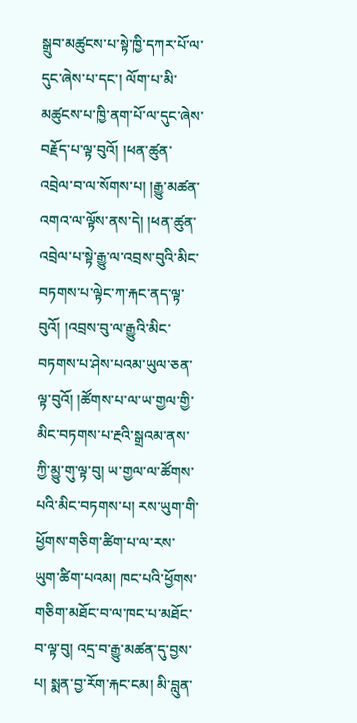སྒྲུབ་མཚུངས་པ་སྟེ་ཁྱི་དཀར་པོ་ལ་དུང་ཞེས་པ་དང་། ལོག་པ་མི་མཚུངས་པ་ཁྱི་ནག་པོ་ལ་དུང་ཞེས་བརྗོད་པ་ལྟ་བུའོ། །ཕན་ཚུན་འབྲེལ་བ་ལ་སོགས་པ། །རྒྱུ་མཚན་འགའ་ལ་ལྟོས་ནས་དེ། །ཕན་ཚུན་འབྲེལ་པ་སྟེ་རྒྱུ་ལ་འབྲས་བུའི་མིང་བཏགས་པ་ལྟེང་ཀ་རྐང་ནད་ལྟ་བུའོ། །འབྲས་བུ་ལ་རྒྱུའི་མིང་བཏགས་པ་ཤེས་པའམ་ཡུལ་ཅན་ལྟ་བུའོ། །ཚོགས་པ་ལ་ཡ་གྱལ་གྱི་མིང་བཏགས་པ་རྔའི་སྒྲའམ་ནས་ཀྱི་མྱུ་གུ་ལྟ་བུ། ཡ་གྱལ་ལ་ཚོགས་པའི་མིང་བཏགས་པ། རས་ཡུག་གི་ཕྱོགས་གཅིག་ཚིག་པ་ལ་རས་ཡུག་ཚིག་པའམ། ཁང་པའི་ཕྱོགས་གཅིག་མཐོང་བ་ལ་ཁང་པ་མཐོང་བ་ལྟ་བུ། འདྲ་བ་རྒྱུ་མཚན་དུ་བྱས་པ། སྨན་བྱ་རོག་རྐང་ངམ། མི་བླུན་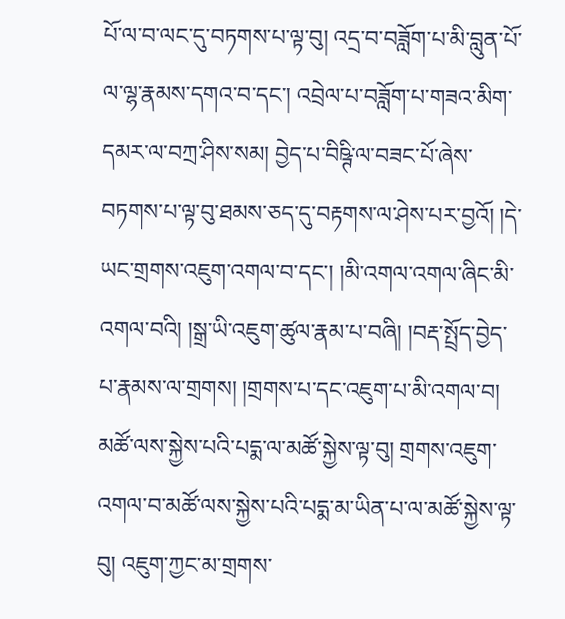པོ་ལ་བ་ལང་དུ་བཏགས་པ་ལྟ་བུ། འདྲ་བ་བཟློག་པ་མི་བླུན་པོ་ལ་ལྷ་རྣམས་དགའ་བ་དང་། འབྲེལ་པ་བཟློག་པ་གཟའ་མིག་དམར་ལ་བཀྲ་ཤིས་སམ། བྱེད་པ་བིཥྚི་ལ་བཟང་པོ་ཞེས་བཏགས་པ་ལྟ་བུ་ཐམས་ཅད་དུ་བརྟགས་ལ་ཤེས་པར་བྱའོ། །དེ་ཡང་གྲགས་འཇུག་འགལ་བ་དང་། །མི་འགལ་འགལ་ཞིང་མི་འགལ་བའི། །སྒྲ་ཡི་འཇུག་ཚུལ་རྣམ་པ་བཞི། །བརྡ་སྤྲོད་བྱེད་པ་རྣམས་ལ་གྲགས། །གྲགས་པ་དང་འཇུག་པ་མི་འགལ་བ། མཚོ་ལས་སྐྱེས་པའི་པདྨ་ལ་མཚོ་སྐྱེས་ལྟ་བུ། གྲགས་འཇུག་འགལ་བ་མཚོ་ལས་སྐྱེས་པའི་པདྨ་མ་ཡིན་པ་ལ་མཚོ་སྐྱེས་ལྟ་བུ། འཇུག་ཀྱང་མ་གྲགས་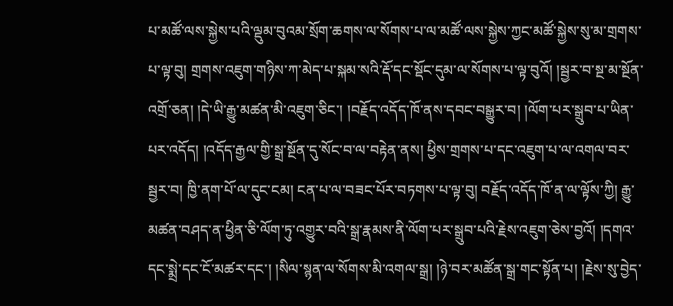པ་མཚོ་ལས་སྐྱེས་པའི་ལྡུམ་བུའམ་སྲོག་ཆགས་ལ་སོགས་པ་ལ་མཚོ་ལས་སྐྱེས་ཀྱང་མཚོ་སྐྱེས་སུ་མ་གྲགས་པ་ལྟ་བུ། གྲགས་འཇུག་གཉིས་ཀ་མེད་པ་སྐམ་སའི་རྡོ་དང་སྡོང་དུམ་ལ་སོགས་པ་ལྟ་བུའོ། །སྦྱར་བ་སྔ་མ་སྔོན་འགྲོ་ཅན། །དེ་ཡི་རྒྱུ་མཚན་མི་འཇུག་ཅིང་། །བརྗོད་འདོད་ཁོ་ནས་དབང་བསྒྱུར་བ། །ལོག་པར་སྒྲུབ་པ་ཡིན་པར་འདོད། །འདོད་རྒྱལ་གྱི་སྒྲ་སྔོན་དུ་སོང་བ་ལ་བརྟེན་ནས། ཕྱིས་གྲགས་པ་དང་འཇུག་པ་ལ་འགལ་བར་སྦྱར་བ། ཁྱི་ནག་པོ་ལ་དུང་ངམ། ངན་པ་ལ་བཟང་པོར་བཏགས་པ་ལྟ་བུ། བརྗོད་འདོད་ཁོ་ན་ལ་ལྟོས་ཀྱི། རྒྱུ་མཚན་བཤད་ན་ཕྱིན་ཅི་ལོག་ཏུ་འགྱུར་བའི་སྒྲ་རྣམས་ནི་ལོག་པར་སྒྲུབ་པའི་རྗེས་འཇུག་ཅེས་བྱའོ། །དགའ་དང་སྨྲེ་དང་ངོ་མཚར་དང་། །སིལ་སྙན་ལ་སོགས་མི་འགལ་སྒྲ། །ཉེ་བར་མཚོན་སྒྲ་གང་སྟོན་པ། །རྗེས་སུ་བྱེད་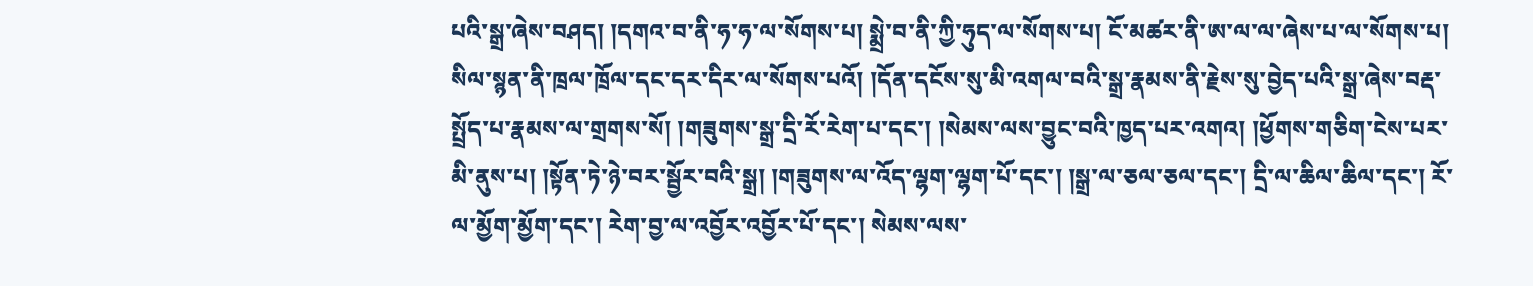པའི་སྒྲ་ཞེས་བཤད། །དགའ་བ་ནི་ཧ་ཧ་ལ་སོགས་པ། སྨྲེ་བ་ནི་ཀྱི་ཧུད་ལ་སོགས་པ། ངོ་མཚར་ནི་ཨ་ལ་ལ་ཞེས་པ་ལ་སོགས་པ། སིལ་སྙན་ནི་ཁྲལ་ཁྲོལ་དང་དར་དིར་ལ་སོགས་པའོ། །དོན་དངོས་སུ་མི་འགལ་བའི་སྒྲ་རྣམས་ནི་རྗེས་སུ་བྱེད་པའི་སྒྲ་ཞེས་བརྡ་སྤྲོད་པ་རྣམས་ལ་གྲགས་སོ། །གཟུགས་སྒྲ་དྲི་རོ་རེག་པ་དང་། །སེམས་ལས་བྱུང་བའི་ཁྱད་པར་འགའ། །ཕྱོགས་གཅིག་ངེས་པར་མི་ནུས་པ། །སྟོན་ཏེ་ཉེ་བར་སྦྱོར་བའི་སྒྲ། །གཟུགས་ལ་འོད་ལྷག་ལྷག་པོ་དང་། །སྒྲ་ལ་ཅལ་ཅལ་དང་། དྲི་ལ་ཆིལ་ཆིལ་དང་། རོ་ལ་མྱོག་མྱོག་དང་། རེག་བྱ་ལ་འབྱོར་འབྱོར་པོ་དང་། སེམས་ལས་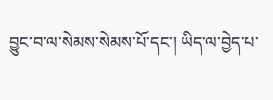བྱུང་བ་ལ་སེམས་སེམས་པོ་དང་། ཡིད་ལ་བྱེད་པ་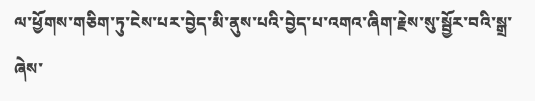ལ་ཕྱོགས་གཅིག་ཏུ་ངེས་པར་བྱེད་མི་ནུས་པའི་བྱེད་པ་འགའ་ཞིག་རྗེས་སུ་སྦྱོར་བའི་སྒྲ་ཞེས་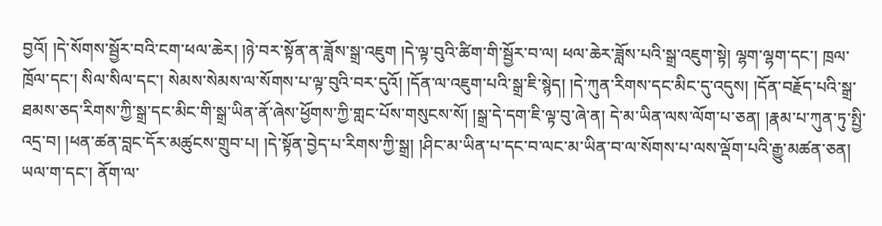བྱའོ། །དེ་སོགས་སྦྱོར་བའི་ངག་ཕལ་ཆེར། །ཉེ་བར་སྟོན་ན་ཟློས་སྒྲ་འཇུག །དེ་ལྟ་བུའི་ཚིག་གི་སྦྱོར་བ་ལ། ཕལ་ཆེར་ཟློས་པའི་སྒྲ་འཇུག་སྟེ། ལྷག་ལྷག་དང་། ཁྲལ་ཁྲོལ་དང་། སིལ་སིལ་དང་། སེམས་སེམས་ལ་སོགས་པ་ལྟ་བུའི་བར་དུའོ། །དོན་ལ་འཇུག་པའི་སྒྲ་ཇི་སྙེད། །དེ་ཀུན་རིགས་དང་མིང་དུ་འདུས། །དོན་བརྗོད་པའི་སྒྲ་ཐམས་ཅད་རིགས་ཀྱི་སྒྲ་དང་མིང་གི་སྒྲ་ཡིན་ནོ་ཞེས་ཕྱོགས་ཀྱི་གླང་པོས་གསུངས་སོ། །སྒྲ་དེ་དག་ཇི་ལྟ་བུ་ཞེ་ན། དེ་མ་ཡིན་ལས་ལོག་པ་ཅན། །རྣམ་པ་ཀུན་ཏུ་སྤྱི་འདྲ་བ། །ཕན་ཚན་བླང་དོར་མཚུངས་གྲུབ་པ། །དེ་སྟོན་བྱེད་པ་རིགས་ཀྱི་སྒྲ། །ཤིང་མ་ཡིན་པ་དང་བ་ལང་མ་ཡིན་བ་ལ་སོགས་པ་ལས་ལྡོག་པའི་རྒྱུ་མཚན་ཅན། ཡལ་ག་དང་། ནོག་ལ་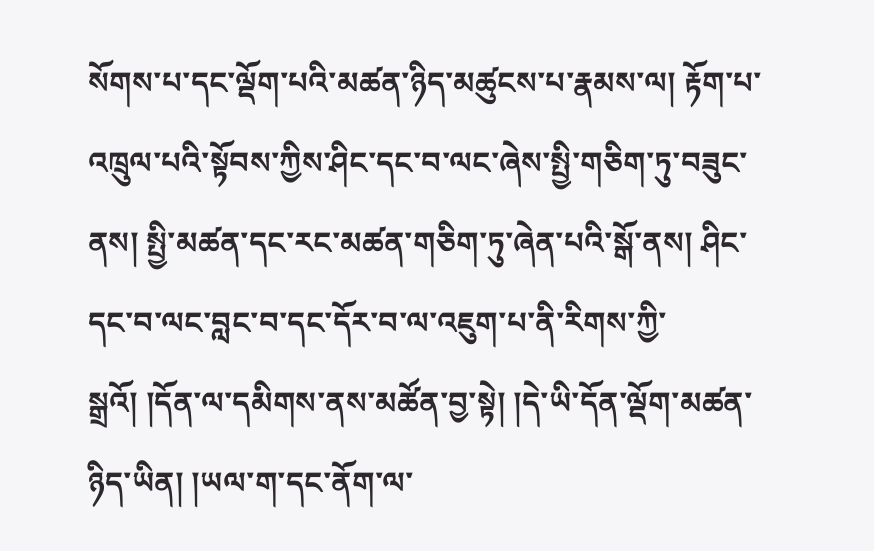སོགས་པ་དང་ལྡོག་པའི་མཚན་ཉིད་མཚུངས་པ་རྣམས་ལ། རྟོག་པ་འཁྲུལ་པའི་སྟོབས་ཀྱིས་ཤིང་དང་བ་ལང་ཞེས་སྤྱི་གཅིག་ཏུ་བཟུང་ནས། སྤྱི་མཚན་དང་རང་མཚན་གཅིག་ཏུ་ཞེན་པའི་སྒོ་ནས། ཤིང་དང་བ་ལང་བླང་བ་དང་དོར་བ་ལ་འཇུག་པ་ནི་རིགས་ཀྱི་སྒྲའོ། །དོན་ལ་དམིགས་ནས་མཚོན་བྱ་སྟེ། །དེ་ཡི་དོན་ལྡོག་མཚན་ཉིད་ཡིན། །ཡལ་ག་དང་ནོག་ལ་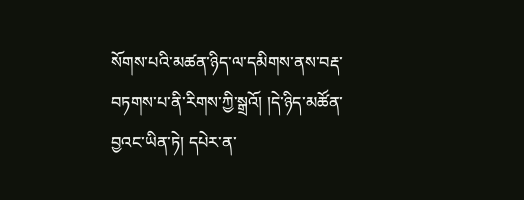སོགས་པའི་མཚན་ཉིད་ལ་དམིགས་ནས་བརྡ་བཏགས་པ་ནི་རིགས་ཀྱི་སྒྲའོ། །དེ་ཉིད་མཚོན་བྱའང་ཡིན་ཏེ། དཔེར་ན་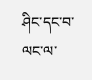ཤིང་དང་བ་ལང་ལ་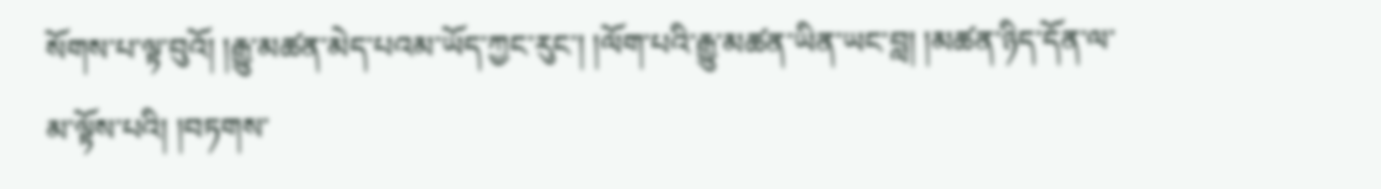སོགས་པ་ལྟ་བུའོ། །རྒྱུ་མཚན་མེད་པའམ་ཡོད་ཀྱང་རུང་། །ལོག་པའི་རྒྱུ་མཚན་ཡིན་ཡང་བླ། །མཚན་ཉིད་དོན་ལ་མ་ལྟོས་པའི། །བཏགས་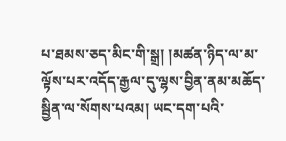པ་ཐམས་ཅད་མིང་གི་སྒྲ། །མཚན་ཉིད་ལ་མ་ལྟོས་པར་འདོད་རྒྱལ་དུ་ལྷས་བྱིན་ནམ་མཆོད་སྦྱིན་ལ་སོགས་པའམ། ཡང་དག་པའི་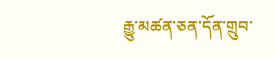རྒྱུ་མཚན་ཅན་དོན་གྲུབ་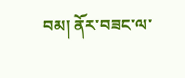བམ། ནོར་བཟང་ལ་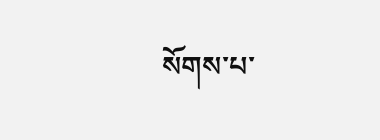སོགས་པ་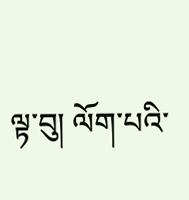ལྟ་བུ། ལོག་པའི་